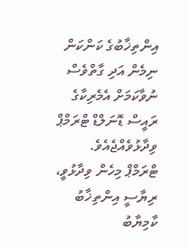އިންތިޚާބުގެ ކަންކަން ނިމެން އަދި ގާތްވެސް ނުވާކަމަށް އެމެރިކާގެ ރައީސް ޑޮނަލްޑް ޓްރަމްޕް ވިދާޅުވެއްޖެއެވެ.
ޓްރަމްޕް މިހެން ވިދާޅުވީ، ރިޔާސީ އިންތިޚާބު ކާމިޔާބު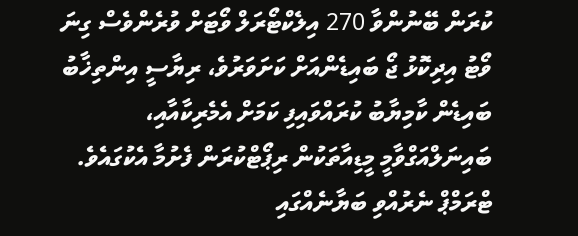ކުރަން ބޭނުންވާ 270 އިލެކްޓޯރަލް ވޯޓަށް ވުރެންވެސް ގިނަ ވޯޓު އިދިކޮޅު ޖޯ ބައިޑެންއަށް ކަށަވަރުވެ، ރިޔާސީ އިންތިޚާބު ބައިޑެން ކާމިޔާބު ކުރައްވައިފި ކަމަށް އެމެރިކާއާއި، ބައިނަލްއަގްވާމީ މީޑިއާތަކުން ރިޕޯޓްކުރަން ފެށުމާ އެކުގައެވެ.
ޓްރަމްޕް ނެރުއްވި ބަޔާނެއްގައި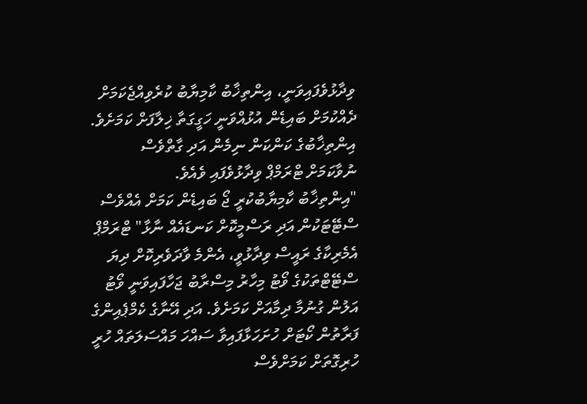ވިދާޅުވެފައިވަނީ، އިންތިޚާބު ކާމިޔާބު ކުރެވިއްޖެކަމަށް ދެއްކުމަށް ބައިޑެން އުޅުއްވަނީ ހަގީގަތާ ޚިލާފަށް ކަމަށެވެ.
އިންތިޚާބުގެ ކަންކަން ނިމެން އަދި ގާތްވެސް ނުވާކަމަށް ޓްރަމްޕް ވިދާޅުވެފައި ވެއެވެ.
"އިންތިޚާބު ކާމިޔާބުކުރީ ޖޯ ބައިޑެން ކަމަށް އެއްވެސް ސްޓޭޓަކުން އަދި ރަސްމީކޮށް ކަނޑައެއް ނާޅާ" ޓްރަމްޕް
އެމެރިކާގެ ރައީސް ވިދާޅުވީ، އެންމެ ވާދަވެރިކޮށް ދިޔަ ސްޓޭޓްތަކުގެ ވޯޓު މިހާރު މިސްރާބު ޖަހާފައިވަނީ ވޯޓު އަލުން ގުނުމާ ދިމާއަށް ކަމަށެވެ. އަދި އޭނާގެ ކެމްޕެއިންގެ ފަރާތުން ކޯޓަށް ހުށަހަޅާފައިވާ ސައްހަ މައްސަލަތައް ހުރީ ހުރިގޮތަށް ކަމަށްވެސް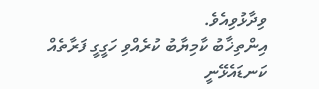ވިދާޅުވިއެވެ.
އިންތިޚާބު ކާމިޔާބު ކުރެއްވި ހަގީގީ ފަރާތެއް ކަނޑައެޅޭނީ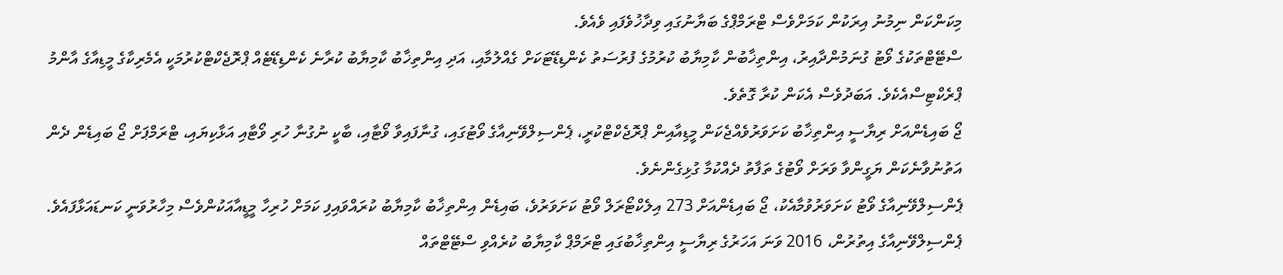މިކަންކަން ނިމުނު އިރަކުން ކަމަށްވެސް ޓްރަމްޕްގެ ބަޔާނުގައި ވިދާޚުވެފައި ވެއެވެ.
ސްޓޭޓްތަކުގެ ވޯޓު ގުނަމުންދާއިރު، އިންތިޚާބުން ކާމިޔާބު ކުރުމުގެ ފުރުސަތު ކެންޑިޑޭޓަކަށް ގެއްލުމާއި، އަދި އިންތިޚާބު ކާމިޔާބު ކުރާނެ ކެންޑިޑޭޓެއް ޕްރޮޖެކްޓްކުރުމަކީ އެމެރިކާގެ މީޑިއާގެ އާންމު ޕްރެކްޓިސްއެކެވެ. އަބަދުވެސް އެކަން ކުރާ ގޮތެވެ.
ޖޯ ބައިޑެންއަށް ރިޔާސީ އިންތިޚާބު ކަށަވަރުވެއްޖެކަން މީޑިއާއިން ޕްރޮޖެކްޓްކުރީ، ޕެންސިލްވޭނިއާގެ ވޯޓުގައި، ގުނާފައިވާ ވޯޓާއި، ބާކީ ނުގުނާ ހުރި ވޯޓާއި އަޅާކިޔައި، ޓްރަމްޕަށް ޖޯ ބައިޑެން ދެން އަތުނުވާނެކަން ޔަގީންވާ ވަރަށް ވޯޓުގެ ތަފާތު ދެއްކުމާ ގުޅިގެންނެވެ.
ޕެންސިލްވޭނިއާގެ ވޯޓު ކަށަވަރުވުމާއެކު، ޖޯ ބައިޑެންއަށް 273 އިލެކްޓޯރަލް ވޯޓު ކަށަވަރުވެ، ބައިޑެން އިންތިޚާބު ކާމިޔާބު ކުރައްވައިފި ކަމަށް ހުރިހާ މީޑީއާއަކުންވެސް މިހާރުވަނީ ކަނޑައަޅާފައެވެ.
ޕެންސިލްވޭނިއާގެ އިތުރުން، 2016 ވަނަ އަހަރުގެ ރިޔާސީ އިންތިޚާބުގައި ޓްރަމްޕް ކާމިޔާބު ކުރެއްވި ސްޓޭޓްތައް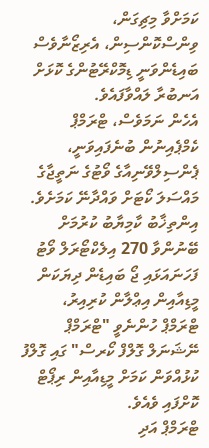ކަމަށްވާ މިޗިގަން، ވިންސްކޮންސިން، އެރިޒޯނާވެސް ބައިޑެންވަނީ ޑިމޮކްރޭޓުންގެ ކޮޅަށް އަނބުރާ ލައްވާފައެވެ.
އެހެން ނަމަވެސް، ޓްރަމްޕް ކެމްޕެއިނުން ބުނެފައިވަނީ، ޕެންސިލްވޭނިއާގެ ވޯޓުގެ ނަތީޖާގެ މައްސަލަ ކޯޓަށް ވައްދާނޭ ކަމަށެވެ.
އިންތިޚާބު ކާމިޔާބު ކުރުމަށް ބޭނުންވާ 270 އިލެކްޓޯރަލް ވޯޓު ފަހަނައަޅައި ޖޯ ބައިޑެން ދިޔަކަން މީޑިއާއިން އިޢްލާން ކުރިއިރު، ޓްރަމްޕް ހުންނެވީ "ޓްރަމްޕް ނޭޝަނަލް ގޮލްފް ކޯރސް" ގައި ގޮލްފު ކުޅުއްވަން ކަމަށް މީޑިއާއިން ރިޕޯޓް ކޮށްފައި ވެއެވެ.
ޓްރަމްޕް އަދި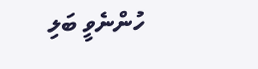ހުންނެވީ ބަލި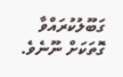ގަބޫލުކުރައްވާ ގޮތަކަށް ނޫނެވެ.